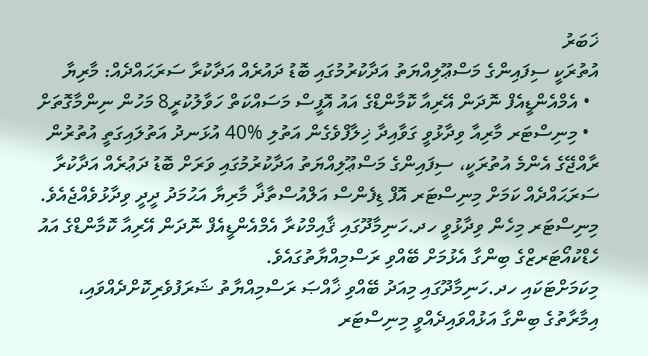ޚަބަރު
އުތުރަކީ ސިފައިންގެ މަސްޢޫލިއްޔަތު އަދާކުރުމުގައި ބޮޑު ދައުރެއް އަދާކުރާ ސަރަޙައްދެއް: މާރިޔާ
  • އެމްއެންޑީއެފް ނޮދަން އޭރިއާ ކޮމާންޑްގެ އައު އޮފީސް މަސައްކަތް ހަވާލުކުރީ8 މަހުން ނިންމާގޮތަށް
  • މިނިސްޓަރ މާރިއާ ވިދާޅުވީ ގަވާއިދާ ޚިލާފްވެގެން އަތުލި %40 އުޅަނދު އަތުލައިގަތީ އުތުރުން
ރާއްޖޭގެ އެންމެ އުތުރަކީ، ސިފައިންގެ މަސްޢޫލިއްޔަތު އަދާކުރުމުގައި ވަރަށް ބޮޑު ދަޢުރެއް އަދާކުރާ ސަރަޙައްދެއް ކަމަށް މިނިސްޓަރ އޮފް ޑިފެންސް އަލްއުސްތާޛާ މާރިޔާ އަޙުމަދު ދީދީ ވިދާޅުވެއްޖެއެވެ.
މިނިސްޓަރ މިހެން ވިދާޅުވީ ހދ.ހަނިމާދޫގައި ޤާއިމްކުރާ އެމްއެންޑީއެފް ނޮދަން އޭރިއާ ކޮމާންޑްގެ އައު ހެޑްކުއޯޓަރޒްގެ ބިންގާ އެޅުމަށް ބޭއްވި ރަސްމިއްޔާތުގައެވެ.
މިކަމަށްޓަކައި ހދ.ހަނިމާދޫގައި މިއަދު ބޭއްވި ޚާއްޞަ ރަސްމިއްޔާތު ޝަރަފުވެރިކޮށްދެއްވައި، އިމާރާތުގެ ބިންގާ އަޅުއްވައިދެއްވީ މިނިސްޓަރ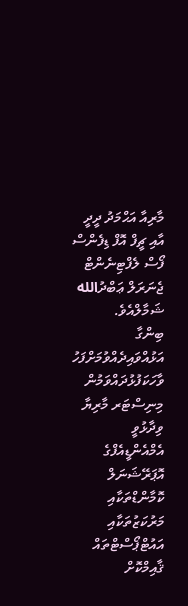މާރިއާ އަޙްމަދު ދީދީ އާއި ޗީފް އޮފް ޑިފެންސް ފޯސް ލެފްޓިނެންޓް ޖެނަރަލް ޢަބްދުالله ޝަމާލްއެވެ.
ބިންގާ އަޅުއްވައިދެއްވުމަށްފަހު ވާހަކަފުޅުދައްވަމުން މިނިސްޓަރ މާރިޔާ ވިދާޅުވީ އެމްއެންޑީއެފްގެ އޮޕަރޭޝަނަލް ކޮމާންޑްތަކާއި މަރުކަޒުތަކާއި އައުޓްޕޯސްޓްތައް ޤާއިމްކޮށް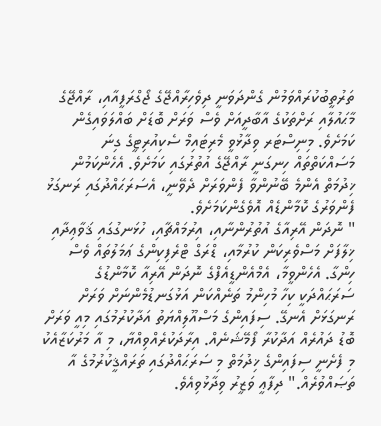ތަރުތީބުކުރައްވަމުން ގެންދަވަނީ ދިވެހިރާއްޖޭގެ ޖޯގްރަފީއާއި، ރާއްޖޭގެ މާޙައުލާއި ރަށްތަކުގެ އާބާދީއަށް ވެސް ވަރަށް ބޮޑަށް ބައްލަވައިގެން ކަމަށެވެ. މިނިސްޓަރ ވިދާޅުވީ މެރިޓައިމް ސެކިއުރިޓީގެ ގިނަ މަސައްކަތްތައް ހިނގަނީ ރާއްޖޭގެ އުތުރުގައި ކަމަށެވެ. އެހެންކަމުން ޚިދުމަތް އެންމެ ބޭނުންވާ ފެންވަރަށް ދެވޭނީ، އެސަރަޙައްދުގައި ރަނގަޅު ފެންވަރުގެ ކޮމާންޑެއް އޮވެގެންކަމަށެވެ.
" ނޮދަން އޭރިއާގެ އުތުރުންނާއި، އިރުމައްޗާއި، ހުޅަނގުގައި ޤަވާޢިދާއި ޚިލާފަށް މަސްވެރިކަން ކުރުމާއި، ޑްރަގް ޓްރެފިކިންގެ ޢަމަލުތައް ވެސް ހިންގާ. އެހެންވީމާ، އެމްއެންޑީއެފްގެ ނޮދަން އޭރިއާ ކޮމާންޑުގެ ސަރަޙައްދަކީ ކިހާ މުހިންމު ތަނެއްކަން އަޅުގަނޑުމެންނަށް ވަރަށް ރަނގަޅަށް އެނގޭ. ސިފައިންގެ މަސްއޫލިއްޔަތު އަދާކުރުމުގައި މިއީ ވަރަށް ބޮޑު ދައުރެއް އަދާކުރާ ފޯމޭޝަނެއް. އިރާދަކުރެއްވިއްޔާ، މި އާ މަރުކަޒާއެކު މި ފެށެނީ ސިފައިންގެ ޚިދުމަތް މި ސަރަޙައްދުގައި ތަރައްޤީކުރުމުގެ އާ ތަޞައްވުރެއް." ދިފާޢީ ވަޒީރު ވިދާޅުވިއެވެ.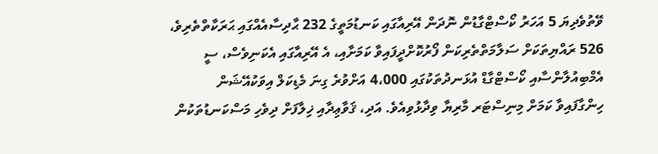ވޭތުވެދިޔަ 5 އަހަރު ކޯސްޓްގާޑުން ނޮދަން އޭރިއާގައި ކަނޑުމަތީގެ 232 ޙާދިސާއެއްގައި ޙަރަކާތްތެރިވެ، 526 ރައްޔިތަކަށް ސަލާމަތްތެރިކަން ފޯރުކޮށްދީފައިވާ ކަމަށާއި، އެ އޭރިއާގައި އެކަނިވެސް، ސީ އެމްބިއުލާންސާއި ކޯސްޓްގާޑް އުޅަނދުތަކުގައި 4،000 އަށްވުރެ ގިނަ މެޑިކަލް އިވަކުއޭޝަން ހިންގާފައިވާ ކަމަށް މިނިސްޓަރ މާރިޔާ ވިދާޅުވިއެވެ. އަދި، ޤަވާޢިދާއި ޚިލާފަށް ދިވެހި މަސްކަނޑުތަކުން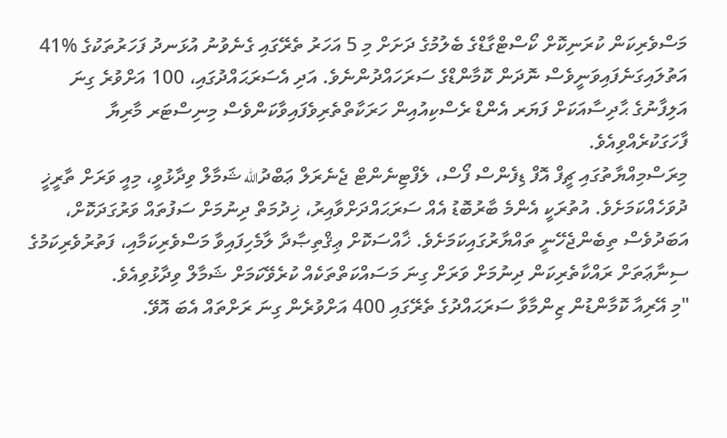މަސްވެރިކަން ކުރަނިކޮށް ކޯސްޓްގާޑްގެ ބެލުމުގެ ދަށަށް މި 5 އަހަރު ތެރޭގައި ގެނެވުނު އުޅަނދު ފަހަރުތަކުގެ %41 އަތުލައިގަނެފައިވަނީވެސް ނޮދަން ކޮމާންޑްގެ ސަރަހައްދުންނެވެ. އަދި އެސަރަޙައްދުގައި، 100 އަށްވުރެ ގިނަ އަލިފާނުގެ ޙާދިސާއަކަށް ފަޔަރ އެންޑް ރެސްކިއުއިން ހަރަކާތްތެރިވެފައިވާކަންވެސް މިނިސްޓަރ މާރިޔާ ފާހަގަކުރެއްވިއެވެ.
މިރަސްމިއްޔާތުގައި ޗީފް އޮފް ޑިފެންސް ފޯސް، ލެފްޓިނެންޓް ޖެނެރަލް ޢަބްދުالله ޝަމާލް ވިދާޅުވީ، މިއީ ވަރަށް ތާރީޚީ ދުވަހެއްކަމަށެވެ. އުތުރަކީ އެންމެ ބާރުބޮޑު އެއް ސަރަޙައްދަށްވާއިރު، ޚިދުމަތް ދިނުމަށް ސަފުތައް ވަރުގަދަކޮށް، އަބަދުވެސް ތިބެންޖެހޭނީ ތައްޔާރުގައިކަމަށެވެ. ޚާއްސަކޮށް ޢިޤްތިޞާދާ ލާމެހިފައިވާ މަސްވެރިކަމާއި، ފަތުރުވެރިކަމުގެ ސިނާޢަތަށް ރައްކާތެރިކަން ދިނުމަށް ވަރަށް ގިނަ މަސައްކަތްތަކެއް ކުރެވޭކަމަށް ޝަމާލް ވިދާޅުވިއެވެ.
"މި އޭރިއާ ކޮމާންޑުން ޒިންމާވާ ސަރަޙައްދުގެ ތެރޭގައި 400 އަށްވުރެން ގިނަ ރަށްތައް އެބަ އޮވޭ.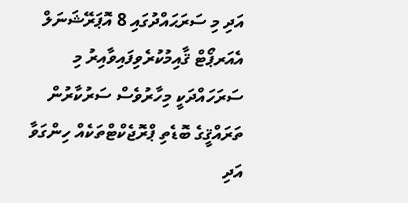އަދި މި ސަރަޙައްދުގައި 8 އޮޕަރޭޝަނަލް އެއަރޕޯޓް ޤާއިމުކުރެވިފައިވާއިރު މި ސަރަހައްދަކީ މިހާރުވެސް ސަރުކާރުން ތަރައްޤީގެ ބޮޑެތި ޕްރޮޖެކްޓްތަކެއް ހިންގަވާ އަދި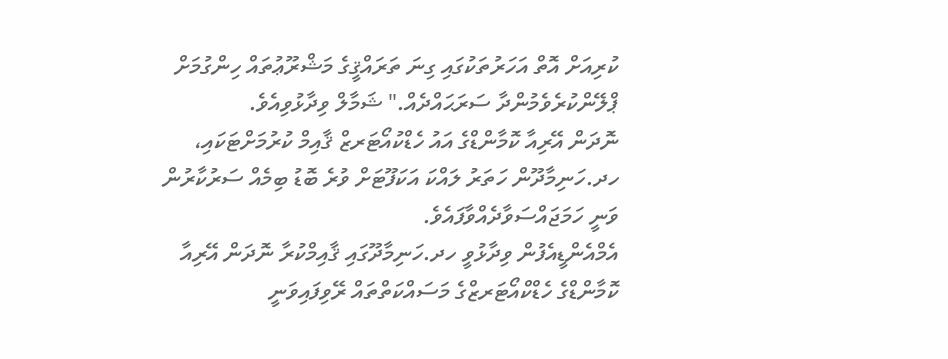ކުރިއަށް އޮތް އަހަރުތަކުގައި ގިނަ ތަރައްޤީގެ މަޝްރޫޢުތައް ހިންގުމަށް ޕްލޭންކުރެވެމުންދާ ސަރަޙައްދެއް." ޝަމާލް ވިދާޅުވިއެވެ.
ނޮދަން އޭރިއާ ކޮމާންޑްގެ އައު ހެޑްކުއޯޓަރޒް ޤާއިމް ކުރުމަށްޓަކައި، ހދ.ހަނިމާދޫން ހަތަރު ލައްކަ އަކަފޫޓަށް ވުރެ ބޮޑު ބިމެއް ސަރުކާރުން ވަނީ ހަމަޖައްސަވާދެއްވާފައެވެ.
އެމްއެންޑީއެފުން ވިދާޅުވީ ހދ.ހަނިމާދޫގައި ޤާއިމްކުރާ ނޮދަން އޭރިއާ ކޮމާންޑްގެ ހެޑްކްއޯޓަރޒްގެ މަސައްކަތްތައް ރޭވިފައިވަނީ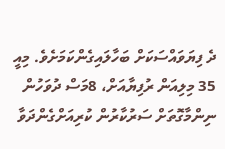ދެ ފިޔަވައްސަކަށް ބަހާލައިގެންކަމަށެވެ. މިއީ 35 މިލިއަން ރުފިޔާއަށް، 8މަސް ދުވަހުން ނިންމާގޮތަށް ސަރުކާރުން ކުރިއަށްގެންދަވާ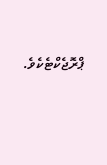ޕްރޮޖެކްޓެކެވެ.